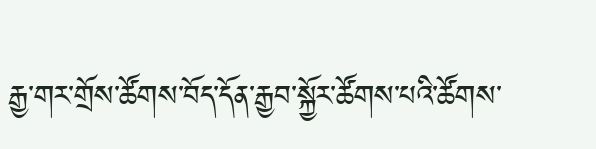རྒྱ་གར་གྲོས་ཚོགས་བོད་དོན་རྒྱབ་སྐྱོར་ཚོགས་པའི་ཚོགས་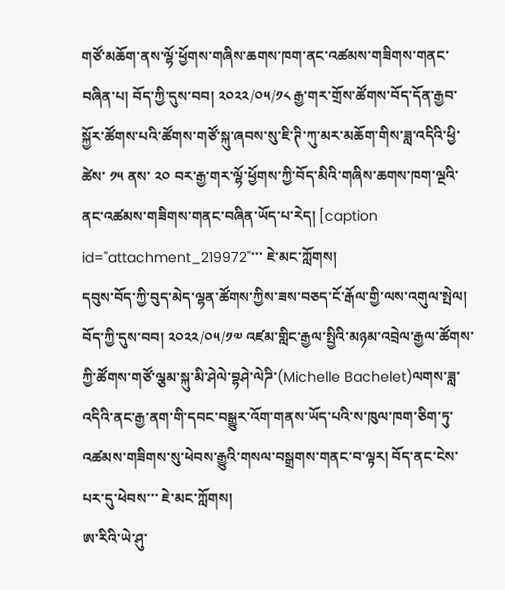གཙོ་མཆོག་ནས་ལྷོ་ཕྱོགས་གཞིས་ཆགས་ཁག་ནང་འཚམས་གཟིགས་གནང་བཞིན་པ། བོད་ཀྱི་དུས་བབ། ༢༠༢༢/༠༥/༡༨ རྒྱ་གར་གྲོས་ཚོགས་བོད་དོན་རྒྱབ་སྐྱོར་ཚོགས་པའི་ཚོགས་གཙོ་སྐུ་ཞབས་སུ་ཇི་ཊི་ཀུ་མར་མཆོག་གིས་ཟླ་འདིའི་ཕྱི་ཚེས་ ༡༥ ནས་ ༢༠ བར་རྒྱ་གར་ལྷོ་ཕྱོགས་ཀྱི་བོད་མིའི་གཞིས་ཆགས་ཁག་ལྔའི་ནང་འཚམས་གཟིགས་གནང་བཞིན་ཡོད་པ་རེད། [caption id="attachment_219972"་་་ ཇེ་མང་ཀློགས།
དབུས་བོད་ཀྱི་བུད་མེད་ལྷན་ཚོགས་ཀྱིས་ཟས་བཅད་ངོ་རྒོལ་གྱི་ལས་འགུལ་སྤེལ། བོད་ཀྱི་དུས་བབ། ༢༠༢༢/༠༥/༡༧ འཛམ་གླིང་རྒྱལ་སྤྱིའི་མཉམ་འབྲེལ་རྒྱལ་ཚོགས་ཀྱི་ཚོགས་གཙོ་ལྕམ་སྐུ་མི་ཤེལེ་བྷཤེ་ལེཌི་(Michelle Bachelet)ལགས་ཟླ་འདིའི་ནང་རྒྱ་ནག་གི་དབང་བསྒྱུར་འོག་གནས་ཡོད་པའི་ས་ཁུལ་ཁག་ཅིག་ཏུ་འཚམས་གཟིགས་སུ་ཕེབས་རྒྱུའི་གསལ་བསྒྲགས་གནང་བ་ལྟར། བོད་ནང་ངེས་པར་དུ་ཕེབས་་་ ཇེ་མང་ཀློགས།
ཨ་རིའི་ཡེ་ཤུ་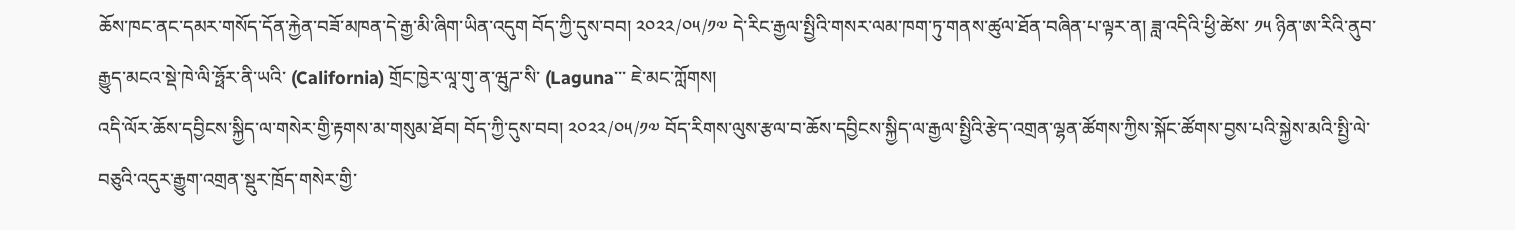ཆོས་ཁང་ནང་དམར་གསོད་དོན་རྐྱེན་བཟོ་མཁན་དེ་རྒྱ་མི་ཞིག་ཡིན་འདུག བོད་ཀྱི་དུས་བབ། ༢༠༢༢/༠༥/༡༧ དེ་རིང་རྒྱལ་སྤྱིའི་གསར་ལམ་ཁག་ཏུ་གནས་ཚུལ་ཐོན་བཞིན་པ་ལྟར་ན། ཟླ་འདིའི་ཕྱི་ཚེས་ ༡༥ ཉིན་ཨ་རིའི་ནུབ་རྒྱུད་མངའ་སྡེ་ཁེ་ལི་ཧྥོར་ནི་ཡའི་ (California) གྲོང་ཁྱེར་ལཱ་གུ་ན་ཝུཌ་སི་ (Laguna་་་ ཇེ་མང་ཀློགས།
འདི་ལོར་ཆོས་དབྱིངས་སྐྱིད་ལ་གསེར་གྱི་རྟགས་མ་གསུམ་ཐོབ། བོད་ཀྱི་དུས་བབ། ༢༠༢༢/༠༥/༡༧ བོད་རིགས་ལུས་རྩལ་བ་ཆོས་དབྱིངས་སྐྱིད་ལ་རྒྱལ་སྤྱིའི་རྩེད་འགྲན་ལྷན་ཚོགས་ཀྱིས་སྐོང་ཚོགས་བྱས་པའི་སྐྱེས་མའི་སྤྱི་ལེ་བཅུའི་འདུར་རྒྱུག་འགྲན་སྡུར་ཁྲོད་གསེར་གྱི་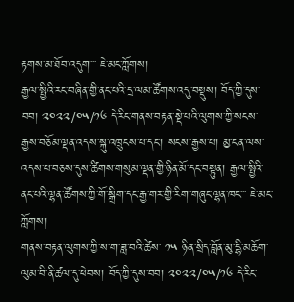རྟགས་མ་ཐོབ་འདུག་་་ ཇེ་མང་ཀློགས།
རྒྱལ་སྤྱིའི་རང་བཞིན་གྱི་ནང་པའི་དྲ་ལམ་ཚོགས་འདུ་བསྡུས། བོད་ཀྱི་དུས་བབ། ༢༠༢༢/༠༥/༡༦ དེ་རིང་གནས་བརྟན་སྡེ་པའི་ལུགས་ཀྱི་སངས་རྒྱས་བཅོམ་ལྡན་འདས་སྐུ་འཁྲུངས་པ་དང་། སངས་རྒྱས་པ། མྱ་ངན་ལས་འདས་པ་བཅས་དུས་ཚིགས་གསུམ་ལྡན་གྱི་ཉིན་མོ་དང་བསྟུན། རྒྱལ་སྤྱིའི་ནང་པའི་ལྷན་ཚོགས་ཀྱི་གོ་སྒྲིག་དང་རྒྱ་གར་གྱི་རིག་གཞུང་ལྷན་ཁང་་་ ཇེ་མང་ཀློགས།
གནས་བརྟན་ལུགས་ཀྱི་ས་ག་ཟླ་བའི་ཚེས་ ༡༥ ཉིན་སྲིད་བློན་མུ་དྷི་མཆོག་ལུམ་བི་ནི་ཚལ་དུ་ཕེབས། བོད་ཀྱི་དུས་བབ། ༢༠༢༢/༠༥/༡༦ དེ་རིང་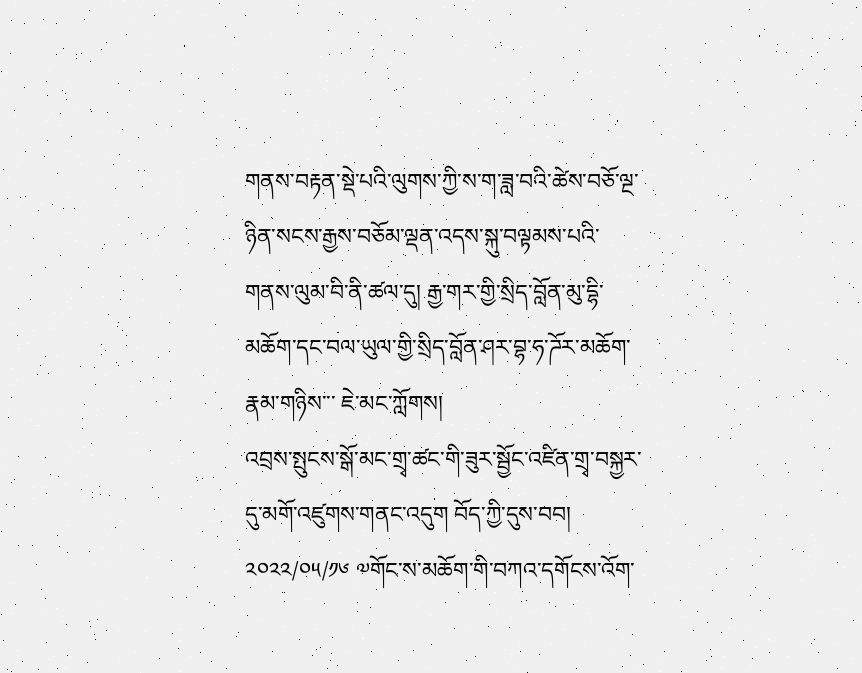གནས་བརྟན་སྡེ་པའི་ལུགས་ཀྱི་ས་ག་ཟླ་བའི་ཚེས་བཅོ་ལྔ་ཉིན་སངས་རྒྱས་བཅོམ་ལྡན་འདས་སྐུ་བལྟམས་པའི་གནས་ལུམ་བི་ནི་ཚལ་དུ། རྒྱ་གར་གྱི་སྲིད་བློན་མུ་དྷི་མཆོག་དང་བལ་ཡུལ་གྱི་སྲིད་བློན་ཤར་བྷ་ཧ་ཌོར་མཆོག་རྣམ་གཉིས་་་ ཇེ་མང་ཀློགས།
འབྲས་སྤུངས་སྒོ་མང་གྲྭ་ཚང་གི་ཟུར་སྦྱོང་འཛིན་གྲྭ་བསྐྱར་དུ་མགོ་འཛུགས་གནང་འདུག བོད་ཀྱི་དུས་བབ། ༢༠༢༢/༠༥/༡༦ ༧གོང་ས་མཆོག་གི་བཀའ་དགོངས་འོག་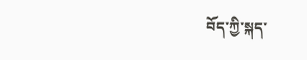བོད་ཀྱི་སྐད་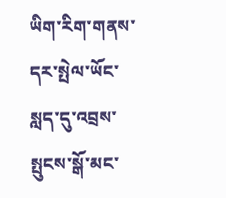ཡིག་རིག་གནས་དར་སྤེལ་ཡོང་སླད་དུ་འབྲས་སྤུངས་སྒོ་མང་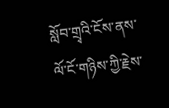སློབ་གྲྭའི་ངོས་ནས་ལོ་ངོ་གཉིས་ཀྱི་རྗེས་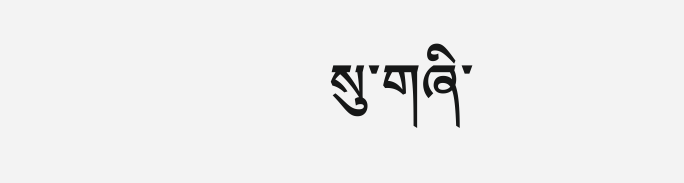སུ་གཞི་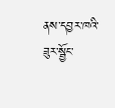ནས་དབྱར་ཁའི་ཟུར་སྦྱོང་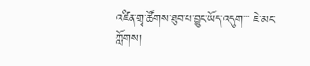འཛིན་གྲྭ་ཚོགས་ཐུབ་པ་བྱུང་ཡོད་འདུག་་་ ཇེ་མང་ཀློགས།